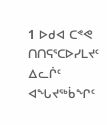1 ᐅᑯᐊ ᑕᕝᕙ ᑎᑎᕋᕐᑕᐅᓯᒪᔪᑦ ᐃᓚᒌᑦ ᐊᖓᔪᖅᑳᖏᑦ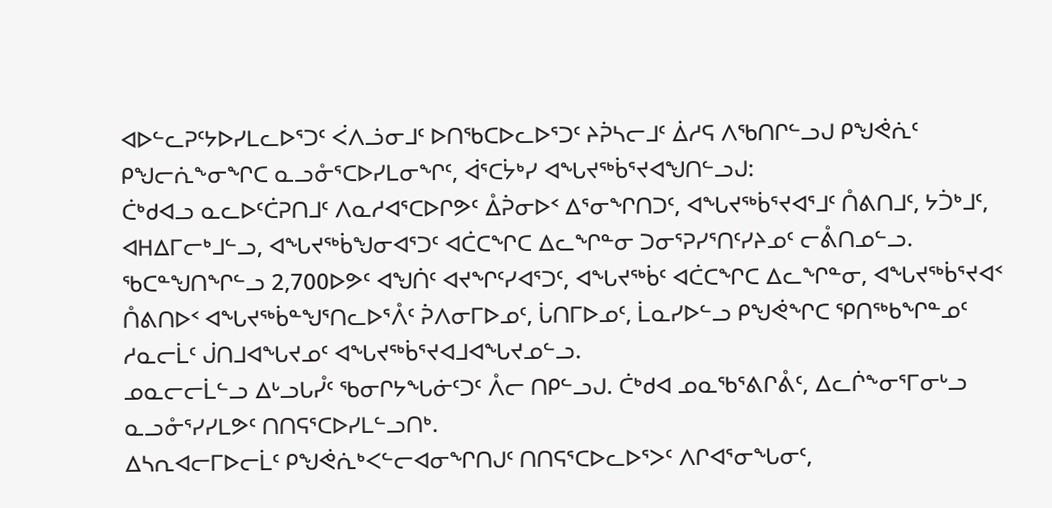ᐊᐅᓪᓚᕈᑦᔭᐅᓯᒪᓚᐅᕐᑐᑦ ᐹᐱᓘᓂᒧᑦ ᐅᑎᖃᑕᐅᓚᐅᕐᑐᑦ ᔨᕉᓴᓕᒧᑦ ᐄᓱᕋ ᐱᖃᑎᒋᓪᓗᒍ ᑭᖑᕚᕇᑦ ᑭᖑᓕᕇᖕᓂᖏᑕ ᓇᓗᓁᕐᑕᐅᓯᒪᓂᖏᑦ, ᐋᕐᑕᔮᒃᓯ ᐊᖓᔪᖅᑳᕐᔪᐊᖑᑎᓪᓗᒍ:
ᑖᒃᑯᐊᓗ ᓇᓚᐅᑦᑖᕈᑎᒧᑦ ᐱᓇᓱᐊᕐᑕᐅᒋᕗᑦ ᐂᕉᓂᐅᑉ ᐃᕐᓂᖏᑎᑐᑦ, ᐊᖓᔪᖅᑳᕐᔪᐊᕐᒧᑦ ᑍᕕᑎᒧᑦ, ᔭᑑᒃᒧᑦ, ᐊᕼᐃᒥᓕᒃᒧᓪᓗ, ᐊᖓᔪᖅᑳᖑᓂᐊᕐᑐᑦ ᐊᑖᑕᖏᑕ ᐃᓚᖏᓐᓂ ᑐᓂᕐᕈᓯᕐᑎᑦᓯᔨᓄᑦ ᓕᕔᑎᓄᓪᓗ.
ᖃᑕᓐᖑᑎᖏᓪᓗ 2,700ᐅᕗᑦ ᐊᖑᑏᑦ ᐊᔪᖏᑦᓯᐊᕐᑐᑦ, ᐊᖓᔪᖅᑳᑦ ᐊᑖᑕᖏᑕ ᐃᓚᖏᓐᓂ, ᐊᖓᔪᖅᑳᕐᔪᐊᑉ ᑍᕕᑎᐅᑉ ᐊᖓᔪᖅᑳᓐᖑᕐᑎᓚᐅᕐᐰᑦ ᕉᐱᓂᒥᐅᓄᑦ, ᒑᑎᒥᐅᓄᑦ, ᒫᓇᓯᐅᓪᓗ ᑭᖑᕚᖏᑕ ᕿᑎᖅᑲᖏᓐᓄᑦ ᓱᓇᓕᒫᑦ ᒎᑎᒧᐊᖓᔪᓄᑦ ᐊᖓᔪᖅᑳᕐᔪᐊᒧᐊᖓᔪᓄᓪᓗ.
ᓄᓇᓕᓕᒫᓪᓗ ᐃᒡᓗᒐᓮᑦ ᖃᓂᒋᔭᖓᓃᑦᑐᑦ ᐰᓕ ᑎᑭᓪᓗᒍ. ᑖᒃᑯᐊ ᓄᓇᖃᕐᕕᒋᕔᑦ, ᐃᓚᒌᖕᓂᕐᒥᓂᒡᓗ ᓇᓗᓁᕐᓯᓯᒪᕗᑦ ᑎᑎᕋᕐᑕᐅᓯᒪᓪᓗᑎᒃ.
ᐃᓴᕆᐊᓕᒥᐅᓕᒫᑦ ᑭᖑᕚᕇᒃᐸᓪᓕᐊᓂᖏᑎᒍᑦ ᑎᑎᕋᕐᑕᐅᓚᐅᕐᐳᑦ ᐱᒋᐊᕐᓂᖓᓂᑦ,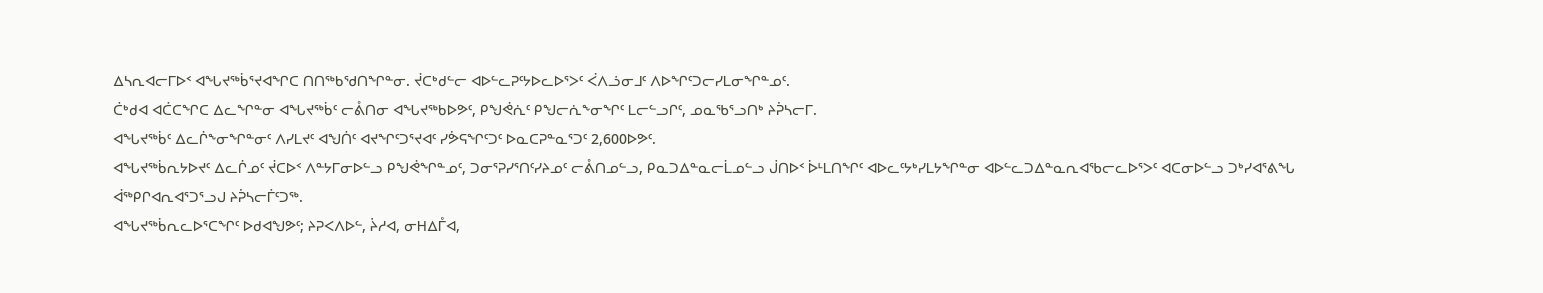ᐃᓴᕆᐊᓕᒥᐅᑉ ᐊᖓᔪᖅᑳᕐᔪᐊᖏᑕ ᑎᑎᖅᑲᖁᑎᖏᓐᓂ. ᔫᑕᒃᑯᓪᓕ ᐊᐅᓪᓚᕈᑦᔭᐅᓚᐅᕐᐳᑦ ᐹᐱᓘᓂᒧᑦ ᐱᐅᖏᑦᑐᓕᓯᒪᓂᖏᓐᓄᑦ.
ᑖᒃᑯᐊ ᐊᑖᑕᖏᑕ ᐃᓚᖏᓐᓂ ᐊᖓᔪᖅᑳᑦ ᓕᕔᑎᓂ ᐊᖓᔪᖅᑲᐅᕗᑦ, ᑭᖑᕚᕇᑦ ᑭᖑᓕᕇᖕᓂᖏᑦ ᒪᓕᓪᓗᒋᑦ, ᓄᓇᖃᕐᓗᑎᒃ ᔨᕉᓴᓕᒥ.
ᐊᖓᔪᖅᑳᑦ ᐃᓚᒌᖕᓂᖏᓐᓂᑦ ᐱᓯᒪᔪᑦ ᐊᖑᑏᑦ ᐊᔪᖏᑦᑐᕐᔪᐊᑦ ᓯᕘᕋᖏᑦᑐᑦ ᐅᓇᑕᕈᓐᓇᕐᑐᑦ 2,600ᐅᕗᑦ.
ᐊᖓᔪᖅᑳᕆᔭᐅᔪᑦ ᐃᓚᒌᓄᑦ ᔫᑕᐅᑉ ᐱᓐᔭᒥᓂᐅᓪᓗ ᑭᖑᕚᖏᓐᓄᑦ, ᑐᓂᕐᕈᓯᕐᑎᑦᓯᔨᓄᑦ ᓕᕔᑎᓄᓪᓗ, ᑭᓇᑐᐃᓐᓇᓕᒫᓄᓪᓗ ᒎᑎᐅᑉ ᐆᒻᒪᑎᖏᑦ ᐊᐅᓚᑦᔭᒃᓯᒪᔭᖏᓐᓂ ᐊᐅᓪᓚᑐᐃᓐᓇᕆᐊᖃᓕᓚᐅᕐᐳᑦ ᐊᑕᓂᐅᓪᓗ ᑐᒃᓯᐊᕐᕕᖓ ᐋᖅᑭᒋᐊᕆᐊᕐᑐᕐᓗᒍ ᔨᕉᓴᓕᒦᑦᑐᖅ.
ᐊᖓᔪᖅᑳᕆᓚᐅᕐᑕᖏᑦ ᐅᑯᐊᖑᕗᑦ; ᔨᕈᐸᐱᐅᓪ, ᔩᓱᐊ, ᓂᕼᐃᒤᐊ,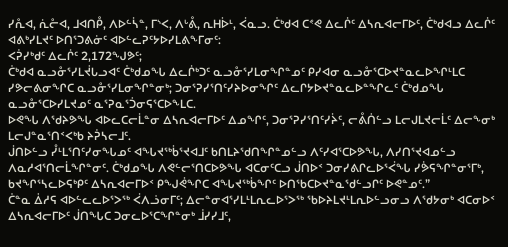ᓯᕅᐊ, ᕇᓔᐊ, ᒧᐊᑎᑬ, ᐱᐅᓪᓵᓐ, ᒥᔅᐸ, ᐱᒡᕔ, ᕆᕼᐆᒻ, ᐹᓇᓗ. ᑖᒃᑯᐊ ᑕᕝᕙ ᐃᓚᒌᑦ ᐃᓴᕆᐊᓕᒥᐅᑦ, ᑖᒃᑯᐊᓗ ᐃᓚᒌᑦ ᐊᕕᒃᓯᒪᔪᑦ ᐅᑎᕐᑐᕕᓃᑦ ᐊᐅᓪᓚᕈᑦᔭᐅᓯᒪᕕᖕᒥᓂᑦ:
ᐸᕉᓯᒃᑯᑦ ᐃᓚᒌᑦ 2,172ᖑᕗᑦ;
ᑖᒃᑯᐊ ᓇᓗᓁᕐᓯᒪᔫᒐᓗᐊᑦ ᑖᒃᑯᓄᖓ ᐃᓚᒌᒃᑐᑦ ᓇᓗᓁᕐᓯᒪᓂᖏᓐᓄᑦ ᑭᓯᐊᓂ ᓇᓗᓁᕐᑕᐅᔪᓐᓇᓚᐅᖏᒻᒪᑕ ᓯᕗᓕᕕᓂᖏᑕ ᓇᓗᓁᕐᓯᒪᓂᖏᓐᓂᒃ; ᑐᓂᕐᕈᓯᕐᑎᑦᓯᔨᐅᓂᖏᑦ ᐃᓚᒋᔭᐅᔪᓐᓇᓚᐅᓐᖏᓚᑦ ᑖᒃᑯᓄᖓ ᓇᓗᓁᕐᑕᐅᓯᒪᔪᓄᑦ ᓇᕐᕈᓇᕐᑑᓂᕋᕐᑕᐅᖕᒪᑕ.
ᐅᕙᖓ ᐱᖁᔨᕗᖓ ᐊᐅᓚᑕᓕᒫᓐᓂ ᐃᓴᕆᐊᓕᒥᐅᑦ ᐃᓄᖏᑦ, ᑐᓂᕐᕈᓯᕐᑎᑦᓯᔩᑦ, ᓕᕔᑏᓪᓗ ᒪᓕᒍᒪᔪᓕᒫᑦ ᐃᓕᖕᓂᒃ ᒪᓕᒍᓐᓇᕐᑎᑉᐸᒃᑲ ᔨᕉᓴᓕᒧᑦ.
ᒎᑎᐅᓪᓗ ᓮᒻᒪᕐᑎᑦᓯᓂᖓᓄᑦ ᐊᖓᔪᖅᑳᕐᔪᐊᒧᑦ ᑲᑎᒪᔨᖁᑎᖏᓐᓄᓪᓗ ᐱᑦᓯᐊᕐᑕᐅᕗᖓ, ᐱᓯᑎᕐᔪᐊᓄᓪᓗ ᐱᓇᓱᐊᕐᑎᓕᒫᖏᓐᓂᑦ. ᑖᒃᑯᓄᖓ ᐱᕙᓪᓕᕐᑎᑕᐅᕗᖓ ᐊᑕᓂᑦᑕᓗ ᒎᑎᐅᑉ ᑐᓂᓯᕕᒋᓚᐅᕐᐹᖓ ᓯᕘᕋᖏᓐᓂᕐᒥᒃ, ᑲᔪᖏᕐᓴᓚᐅᕋᒃᑭᑦ ᐃᓴᕆᐊᓕᒥᐅᑉ ᑭᖑᕚᖏᑕ ᐊᖓᔪᖅᑳᖏᑦ ᐅᑎᖃᑕᐅᔪᓐᓇᖁᓪᓗᒋᑦ ᐅᕙᓐᓄᑦ.”
ᑖᓐᓇ ᐄᓱᕋ ᐊᐅᓪᓚᓚᐅᕐᐳᖅ ᐹᐱᓘᓂᒥᑦ; ᐃᓕᓐᓂᐊᕐᓯᒪᒻᒪᕆᓚᐅᕐᐳᖅ ᖃᐅᔨᒪᔪᒻᒪᕆᐅᓪᓗᓂᓗ ᐱᖁᔭᓂᒃ ᐊᑕᓂᐅᑉ ᐃᓴᕆᐊᓕᒥᐅᑦ ᒎᑎᖓᑕ ᑐᓂᓚᐅᕐᑕᖏᓐᓂᒃ ᒨᓯᓯᒧᑦ,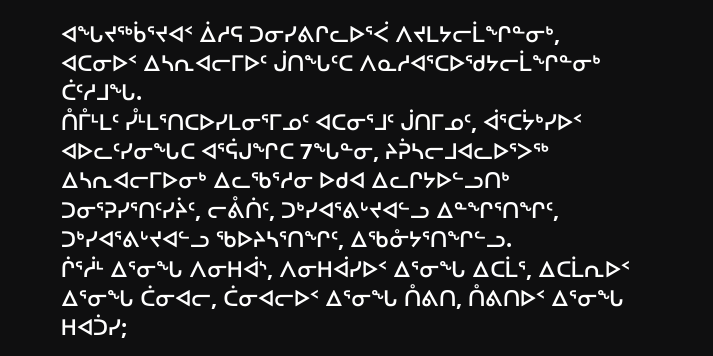ᐊᖓᔪᖅᑳᕐᔪᐊᑉ ᐄᓱᕋ ᑐᓂᓯᕕᒋᓚᐅᕐᐹ ᐱᔪᒪᔭᓕᒫᖏᓐᓂᒃ, ᐊᑕᓂᐅᑉ ᐃᓴᕆᐊᓕᒥᐅᑦ ᒎᑎᖓᑦᑕ ᐱᓇᓱᐊᕐᑕᐅᖁᔭᓕᒫᖏᓐᓂᒃ ᑖᑦᓱᒧᖓ.
ᑍᒤᒻᒪᑦ ᓮᒻᒪᕐᑎᑕᐅᓯᒪᓂᕐᒥᓄᑦ ᐊᑕᓂᕐᒧᑦ ᒎᑎᒥᓄᑦ, ᐋᕐᑕᔮᒃᓯᐅᑉ ᐊᐅᓚᑦᓯᓂᖓᑕ ᐊᕐᕌᒍᖏᑕ 7ᖓᓐᓂ, ᔨᕉᓴᓕᒧᐊᓚᐅᕐᐳᖅ ᐃᓴᕆᐊᓕᒥᐅᓂᒃ ᐃᓚᖃᕐᓱᓂ ᐅᑯᐊ ᐃᓚᒋᔭᐅᓪᓗᑎᒃ ᑐᓂᕐᕈᓯᕐᑎᑦᓯᔩᑦ, ᓕᕔᑏᑦ, ᑐᒃᓯᐊᕐᕕᒡᔪᐊᓪᓗ ᐃᓐᖏᕐᑎᖏᑦ, ᑐᒃᓯᐊᕐᕕᒡᔪᐊᓪᓗ ᖃᐅᔨᓴᕐᑎᖏᑦ, ᐃᖃᓁᔭᕐᑎᖏᓪᓗ.
ᒌᕐᓲᒻ ᐃᕐᓂᖓ ᐱᓂᕼᐋᔅ, ᐱᓂᕼᐋᓯᐅᑉ ᐃᕐᓂᖓ ᐃᑕᒫᕐ, ᐃᑕᒫᕆᐅᑉ ᐃᕐᓂᖓ ᑖᓂᐊᓕ, ᑖᓂᐊᓕᐅᑉ ᐃᕐᓂᖓ ᑍᕕᑎ, ᑍᕕᑎᐅᑉ ᐃᕐᓂᖓ ᕼᐊᑑᓯ;